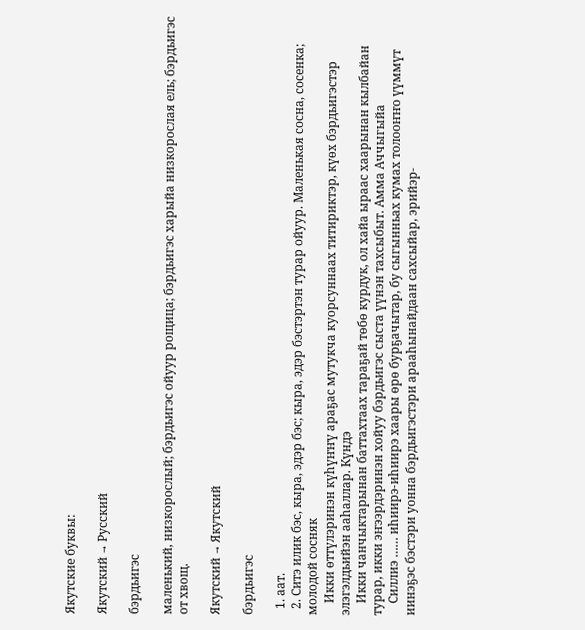Якутские буквы:

Якутский → Русский

бэрдьигэс

маленький, низкорослый; бэрдьигэс ойуур рощица; бэрдьигэс харыйа низкорослая ель; бэрдьигэс от хвощ.

Якутский → Якутский

бэрдьигэс

  1. аат.
  2. Ситэ илик бэс, кыра, эдэр бэс; кыра, эдэр бэстэртэн турар ойуур. Маленькая сосна, сосенка; молодой сосняк
    Икки өттүлэринэн күһүҥҥү араҕас мутукча куорсуннаах титириктэр, күөх бэрдьигэстэр элэгэлдьийэн ааһаллар. Күндэ
    Икки чанчыктарынан баттахтаах тараҕай төбө курдук, ол хайа ыраас хаарынан кылбайан турар, икки эҥээрдэринэн хойуу бэрдьигэс сыста үүнэн тахсыбыт. Амма Аччыгыйа
    Силлиэ …… иһиирэ-иһиирэ хаары өрө бурҕачытар, бу сыгынньах кумах толооҥҥо үүммүт иинэҕэс бэстэри уонна бэрдьигэстэри арааһынайдаан сахсыйар, эрийэр-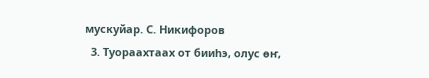мускуйар. С. Никифоров
  3. Туораахтаах от бииһэ, олус өҥ,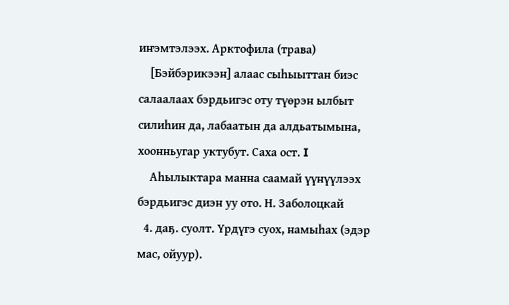иҥэмтэлээх. Арктофила (трава)
    [Бэйбэрикээн] алаас сыһыыттан биэс салаалаах бэрдьигэс оту түөрэн ылбыт силиһин да, лабаатын да алдьатымына, хоонньугар уктубут. Саха ост. I
    Аһылыктара манна саамай үүнүүлээх бэрдьигэс диэн уу ото. Н. Заболоцкай
  4. даҕ. суолт. Үрдүгэ суох, намыһах (эдэр мас, ойуур).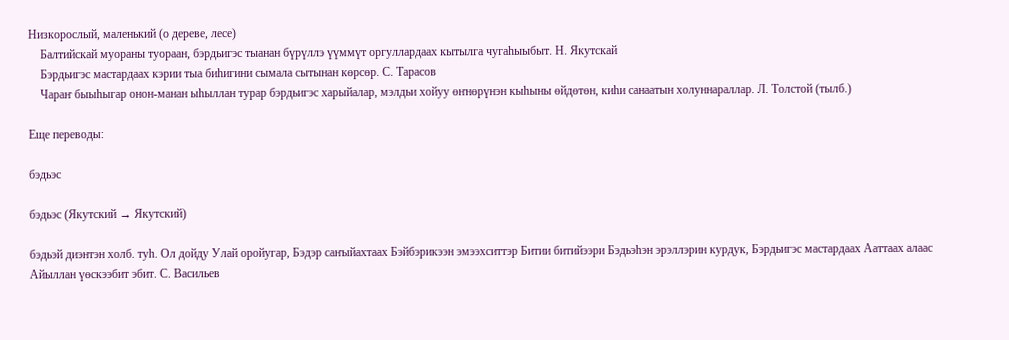Низкорослый, маленький (о дереве, лесе)
    Балтийскай муораны туораан, бэрдьигэс тыанан бүрүллэ үүммүт оргуллардаах кытылга чугаһыыбыт. Н. Якутскай
    Бэрдьигэс мастардаах кэрии тыа биһигини сымала сытынан көрсөр. С. Тарасов
    Чараҥ быыһыгар онон-манан ыһыллан турар бэрдьигэс харыйалар, мэлдьи хойуу өҥнөрүнэн кыһыны өйдөтөн, киһи санаатын холуннараллар. Л. Толстой (тылб.)

Еще переводы:

бэдьэс

бэдьэс (Якутский → Якутский)

бэдьэй диэнтэн холб. туһ. Ол дойду Улай оройугар, Бэдэр саҥыйахтаах Бэйбэрикээн эмээхситтэр Битии битийээри Бэдьэһэн эрэллэрин курдук, Бэрдьигэс мастардаах Ааттаах алаас Айыллан үөскээбит эбит. С. Васильев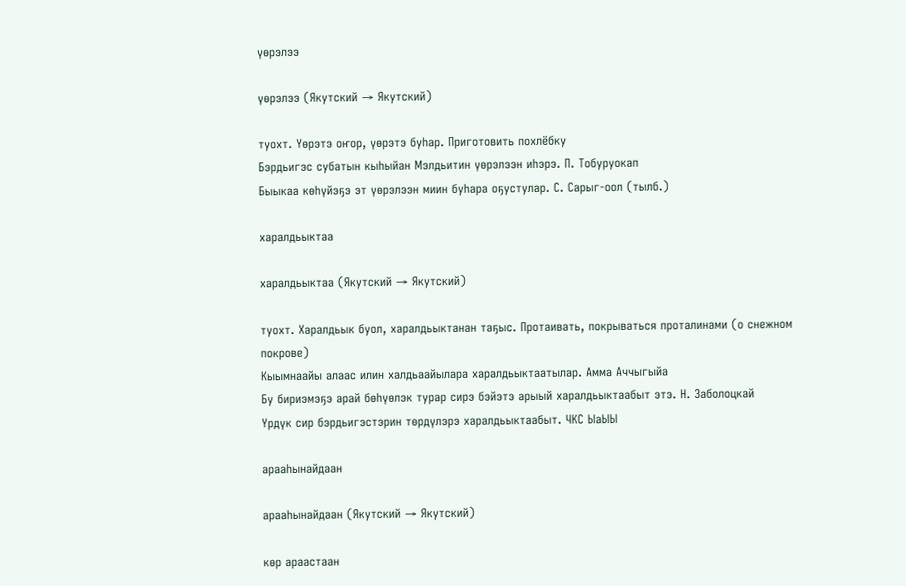үөрэлээ

үөрэлээ (Якутский → Якутский)

туохт. Үөрэтэ оҥор, үөрэтэ буһар. Приготовить похлёбку
Бэрдьигэс субатын кыһыйан Мэлдьитин үөрэлээн иһэрэ. П. Тобуруокап
Быыкаа көһүйэҕэ эт үөрэлээн миин буһара оҕустулар. С. Сарыг-оол (тылб.)

харалдьыктаа

харалдьыктаа (Якутский → Якутский)

туохт. Харалдьык буол, харалдьыктанан таҕыс. Протаивать, покрываться проталинами (о снежном покрове)
Кыымнаайы алаас илин халдьаайылара харалдьыктаатылар. Амма Аччыгыйа
Бу бириэмэҕэ арай бөһүөлэк турар сирэ бэйэтэ арыый харалдьыктаабыт этэ. Н. Заболоцкай
Үрдүк сир бэрдьигэстэрин төрдүлэрэ харалдьыктаабыт. ЧКС ЫаЫЫ

арааһынайдаан

арааһынайдаан (Якутский → Якутский)

көр араастаан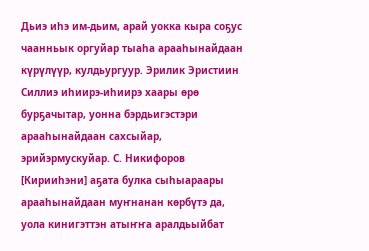Дьиэ иһэ им-дьим, арай уокка кыра соҕус чаанньык оргуйар тыаһа арааһынайдаан күрүлүүр, кулдьургуур. Эрилик Эристиин
Силлиэ иһиирэ-иһиирэ хаары өрө бурҕачытар, уонна бэрдьигэстэри арааһынайдаан сахсыйар, эрийэрмускуйар. С. Никифоров
[Кирииһэни] аҕата булка сыһыараары арааһынайдаан муҥнанан көрбүтэ да, уола кинигэттэн атыҥҥа аралдьыйбат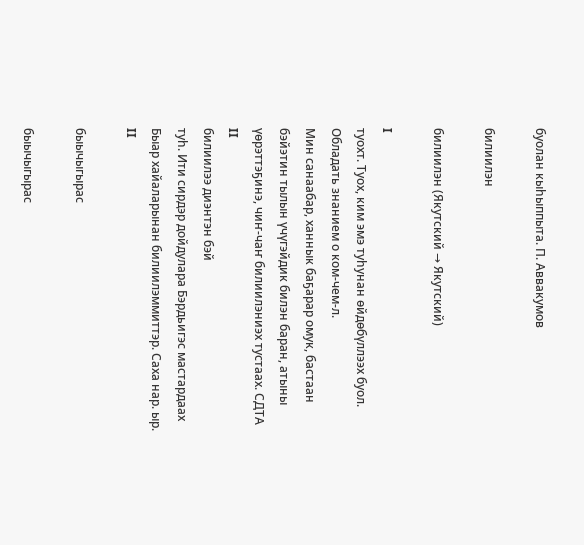буолан кыһыппыта. П. Аввакумов

билиилэн

билиилэн (Якутский → Якутский)

I
туохт. Туох, ким эмэ туһунан өйдөбүллээх буол. Обладать знанием о ком-чем-л.
Мин санаабар, ханнык баҕарар омук, бастаан бэйэтин тылын үчүгэйдик билэн баран, атыны үөрэттэҕинэ, чиҥ-чаҥ билиилэниэх тустаах. СДТА
II
билиилээ диэнтэн бэй
туһ. Ити сирдэр дойдулара Бэрдьигэс мастардаах Быар хайаларынан билиилэммиттэр. Саха нар. ыр. II

быычыгырас

быычыгырас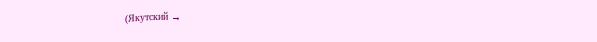(Якутский →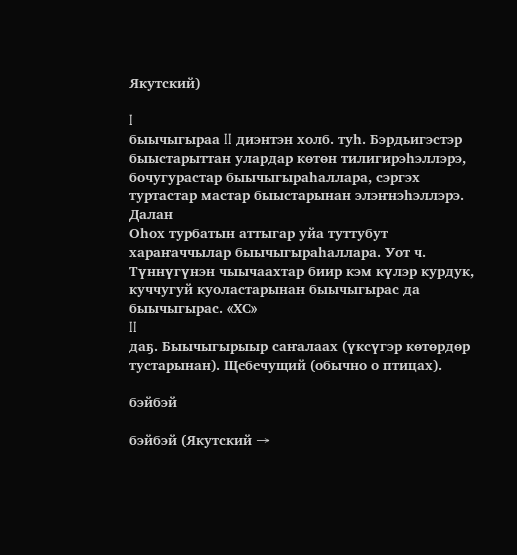Якутский)

I
быычыгыраа II диэнтэн холб. туһ. Бэрдьигэстэр быыстарыттан улардар көтөн тилигирэһэллэрэ, бочугурастар быычыгыраһаллара, сэргэх туртастар мастар быыстарынан элэҥнэһэллэрэ. Далан
Оһох турбатын аттыгар уйа туттубут хараҥаччылар быычыгыраһаллара. Уот ч. Түннүгүнэн чыычаахтар биир кэм күлэр курдук, куччугуй куоластарынан быычыгырас да быычыгырас. «ХС»
II
даҕ. Быычыгырыыр саҥалаах (үксүгэр көтөрдөр тустарынан). Щебечущий (обычно о птицах).

бэйбэй

бэйбэй (Якутский →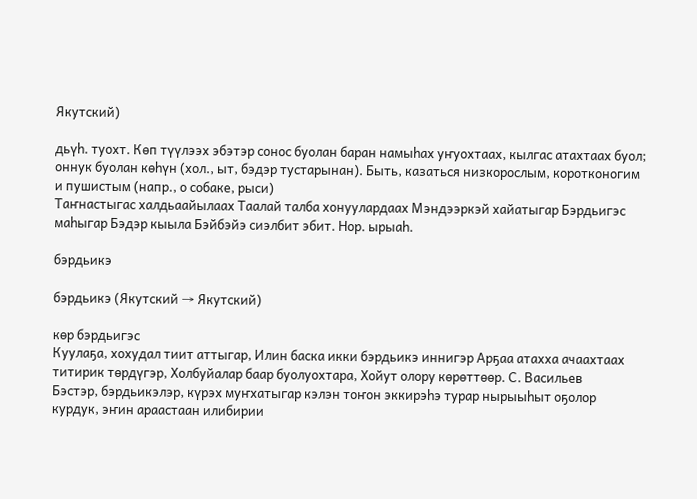Якутский)

дьүһ. туохт. Көп түүлээх эбэтэр сонос буолан баран намыһах уҥуохтаах, кылгас атахтаах буол; оннук буолан көһүн (хол., ыт, бэдэр тустарынан). Быть, казаться низкорослым, коротконогим и пушистым (напр., о собаке, рыси)
Таҥнастыгас халдьаайылаах Таалай талба хонуулардаах Мэндээркэй хайатыгар Бэрдьигэс маһыгар Бэдэр кыыла Бэйбэйэ сиэлбит эбит. Нор. ырыаһ.

бэрдьикэ

бэрдьикэ (Якутский → Якутский)

көр бэрдьигэс
Куулаҕа, хохудал тиит аттыгар, Илин баска икки бэрдьикэ иннигэр Арҕаа атахха ачаахтаах титирик төрдүгэр, Холбуйалар баар буолуохтара, Хойут олору көрөттөөр. С. Васильев
Бэстэр, бэрдьикэлэр, күрэх муҥхатыгар кэлэн тоҥон эккирэһэ турар нырыыһыт оҕолор курдук, эҥин араастаан илибирии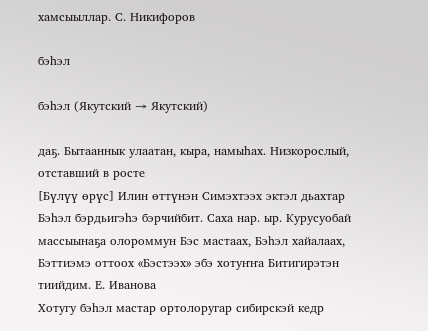хамсыыллар. С. Никифоров

бэһэл

бэһэл (Якутский → Якутский)

даҕ. Бытааннык улаатан, кыра, намыһах. Низкорослый, отставший в росте
[Бүлүү өрүс] Илин өттүнэн Симэхтээх эктэл дьахтар Бэһэл бэрдьигэһэ бэрчийбит. Саха нар. ыр. Курусуобай массыынаҕа олороммун Бэс мастаах, Бэһэл хайалаах, Бэттиэмэ оттоох «Бэстээх» эбэ хотуҥҥа Битигирэтэн тиийдим. Е. Иванова
Хотугу бэһэл мастар ортолоругар сибирскэй кедр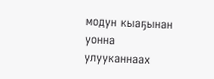модун кыаҕынан уонна улууканнаах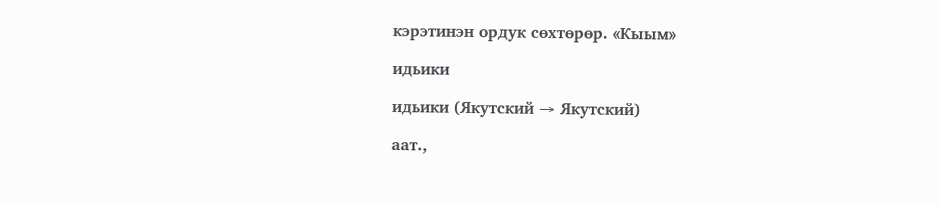кэрэтинэн ордук сөхтөрөр. «Кыым»

идьики

идьики (Якутский → Якутский)

аат.,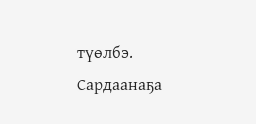түөлбэ. Сардаанаҕа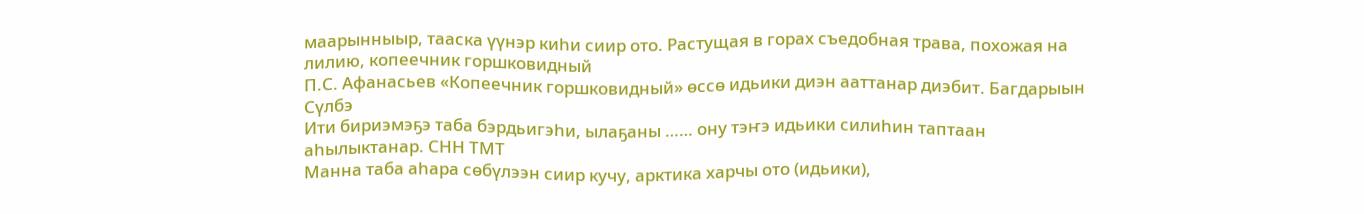маарынныыр, тааска үүнэр киһи сиир ото. Растущая в горах съедобная трава, похожая на лилию, копеечник горшковидный
П.С. Афанасьев «Копеечник горшковидный» өссө идьики диэн ааттанар диэбит. Багдарыын Сүлбэ
Ити бириэмэҕэ таба бэрдьигэһи, ылаҕаны …… ону тэҥэ идьики силиһин таптаан аһылыктанар. СНН ТМТ
Манна таба аһара сөбүлээн сиир кучу, арктика харчы ото (идьики),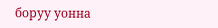боруу уонна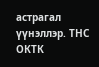астрагал үүнэллэр. ТНС ОКТК